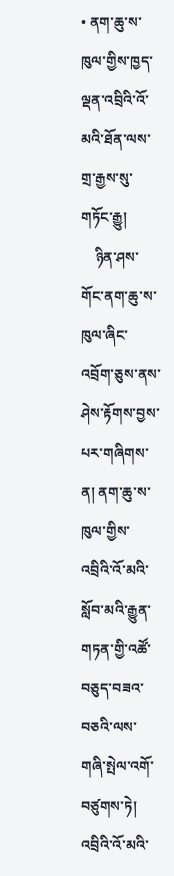• ནག་ཆུ་ས་ཁུལ་གྱིས་ཁྱད་ལྡན་འབྲིའི་འོ་མའི་ཐོན་ལས་གྲ་རྒྱས་སུ་གཏོང་རྒྱུ།
    ཉིན་ཤས་གོང་ནག་ཆུ་ས་ཁུལ་ཞིང་འབྲོག་ཅུས་ནས་ཤེས་རྟོགས་བྱས་པར་གཞིགས་ན། ནག་ཆུ་ས་ཁུལ་གྱིས་འབྲིའི་འོ་མའི་སློབ་མའི་རྒྱུན་གཏན་གྱི་འཚོ་བཅུད་བཟའ་བཅའི་ལས་གཞི་སྤེལ་འགོ་བཙུགས་ཏེ། འབྲིའི་འོ་མའི་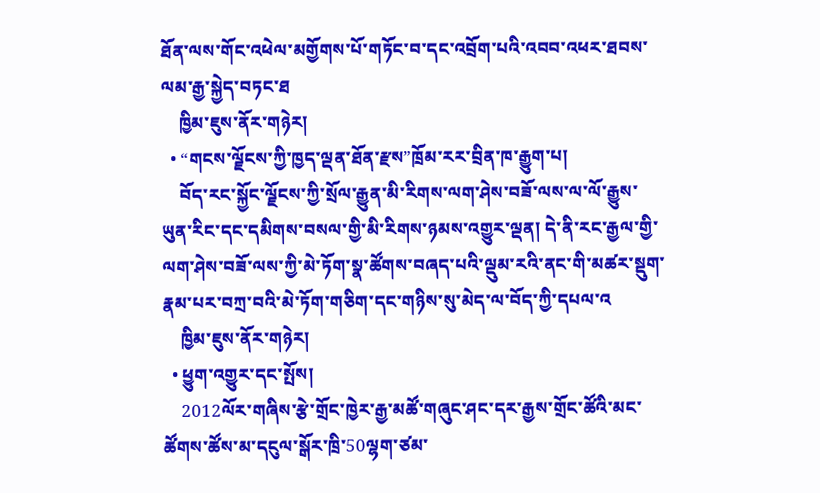ཐོན་ལས་གོང་འཕེལ་མགྱོགས་པོ་གཏོང་བ་དང་འབྲོག་པའི་འབབ་འཕར་ཐབས་ལམ་རྒྱ་སྐྱེད་བཏང་ཐ
    ཁྱིམ་ཇུས་ནོར་གཉེར།
  • “གངས་ལྗོངས་ཀྱི་ཁྱད་ལྡན་ཐོན་རྫས”ཁྲོམ་རར་བྲིན་ཁ་རྒྱུག་པ།
    བོད་རང་སྐྱོང་ལྗོངས་ཀྱི་སྲོལ་རྒྱུན་མི་རིགས་ལག་ཤེས་བཟོ་ལས་ལ་ལོ་རྒྱུས་ཡུན་རིང་དང་དམིགས་བསལ་གྱི་མི་རིགས་ཉམས་འགྱུར་ལྡན། དེ་ནི་རང་རྒྱལ་གྱི་ལག་ཤེས་བཟོ་ལས་ཀྱི་མེ་ཏོག་སྣ་ཚོགས་བཞད་པའི་ལྡུམ་རའི་ནང་གི་མཚར་སྡུག་རྣམ་པར་བཀྲ་བའི་མེ་ཏོག་གཅིག་དང་གཉིས་སུ་མེད་ལ་བོད་ཀྱི་དཔལ་འ
    ཁྱིམ་ཇུས་ནོར་གཉེར།
  • ཕྱུག་འགྱུར་དང་སྤོས།
    2012ལོར་གཞིས་རྩེ་གྲོང་ཁྱེར་རྒྱ་མཚོ་གཞུང་ཤང་དར་རྒྱས་གྲོང་ཚོའི་མང་ཚོགས་ཚོས་མ་དངུལ་སྒོར་ཁྲི་50ལྷག་ཙམ་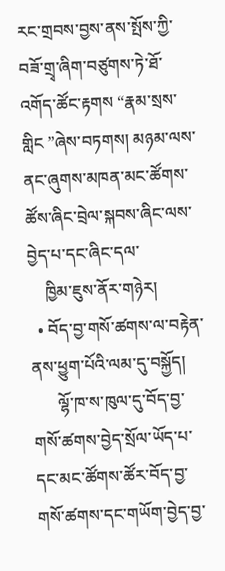རང་གྲབས་བྱས་ནས་སྤོས་ཀྱི་བཟོ་གྲྭ་ཞིག་བཙུགས་ཏེ་ཐོ་འགོད་ཚོང་རྟགས “རྣམ་སྲས་གླིང ”ཞེས་བཏགས། མཉམ་ལས་ནང་ཞུགས་མཁན་མང་ཚོགས་ཚོས་ཞིང་བྲེལ་སྐབས་ཞིང་ལས་བྱེད་པ་དང་ཞིང་དལ་
    ཁྱིམ་ཇུས་ནོར་གཉེར།
  • བོད་བྱ་གསོ་ཚགས་ལ་བརྟེན་ནས་ཕྱུག་པོའི་ལམ་དུ་བསྐྱོད།
      ལྷོ་ཁ་ས་ཁུལ་དུ་བོད་བྱ་གསོ་ཚགས་བྱེད་སྲོལ་ཡོད་པ་དང་མང་ཚོགས་ཚོར་བོད་བྱ་གསོ་ཚགས་དང་གཡོག་བྱེད་བྱ་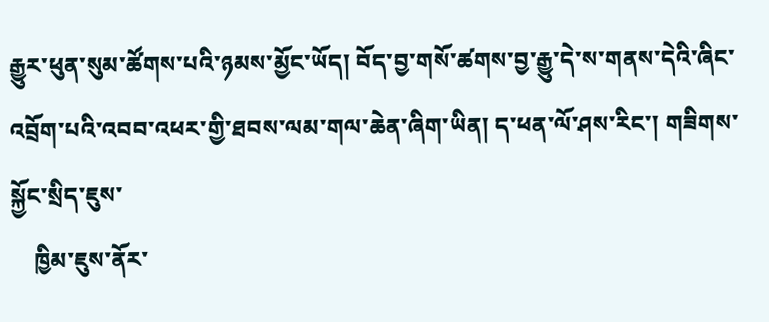རྒྱུར་ཕུན་སུམ་ཚོགས་པའི་ཉམས་མྱོང་ཡོད། བོད་བྱ་གསོ་ཚགས་བྱ་རྒྱུ་དེ་ས་གནས་དེའི་ཞིང་འབྲོག་པའི་འབབ་འཕར་གྱི་ཐབས་ལམ་གལ་ཆེན་ཞིག་ཡིན། ད་ཕན་ལོ་ཤས་རིང་། གཟིགས་སྐྱོང་སྲིད་ཇུས་
    ཁྱིམ་ཇུས་ནོར་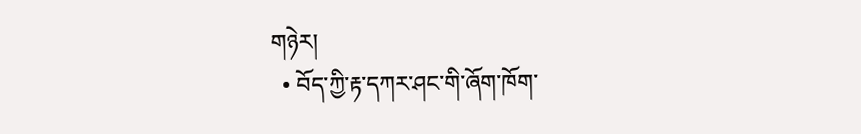གཉེར།
  • བོད་ཀྱི་རྟ་དཀར་ཤང་གི་ཞོག་ཁོག་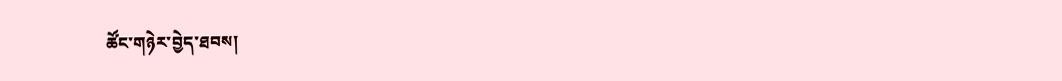ཚོང་གཉེར་བྱེད་ཐབས།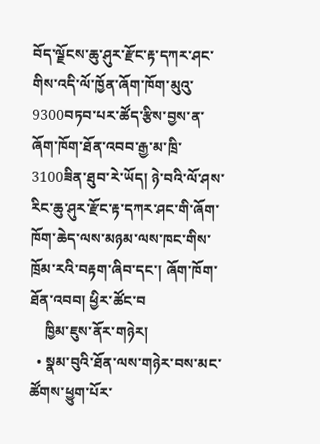བོད་ལྗོངས་ཆུ་ཤུར་རྫོང་རྟ་དཀར་ཤང་གིས་འདི་ལོ་ཁྱོན་ཞོག་ཁོག་མུའུ་9300བཏབ་པར་ཚོད་རྩིས་བྱས་ན་ཞོག་ཁོག་ཐོན་འབབ་རྒྱ་མ་ཁྲི་3100ཟིན་ཐུབ་རེ་ཡོད། ཉེ་བའི་ལོ་ཤས་རིང་ཆུ་ཤུར་རྫོང་རྟ་དཀར་ཤང་གི་ཞོག་ཁོག་ཆེད་ལས་མཉམ་ལས་ཁང་གིས་ཁྲོམ་རའི་བརྟག་ཞིབ་དང་། ཞོག་ཁོག་ཐོན་འབབ། ཕྱིར་ཚོང་བ
    ཁྱིམ་ཇུས་ནོར་གཉེར།
  • སྣམ་བུའི་ཐོན་ལས་གཉེར་བས་མང་ཚོགས་ཕྱུག་པོར་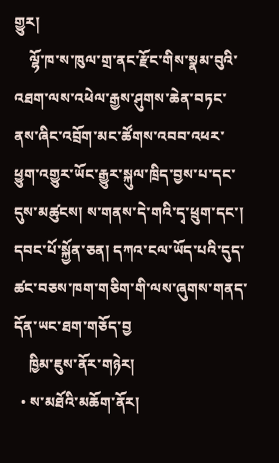གྱུར།
    ལྷོ་ཁ་ས་ཁུལ་གྲ་ནང་རྫོང་གིས་སྣམ་བུའི་འཐག་ལས་འཕེལ་རྒྱས་ཤུགས་ཆེན་བཏང་ནས་ཞིང་འབྲོག་མང་ཚོགས་འབབ་འཕར་ཕྱུག་འགྱུར་ཡོང་རྒྱུར་སྐུལ་ཁྲིད་བྱས་པ་དང་དུས་མཚུངས། ས་གནས་དེ་གའི་དྭ་ཕྲུག་དང་། དབང་པོ་སྐྱོན་ཅན། དཀའ་ངལ་ཡོད་པའི་དུད་ཚང་བཅས་ཁག་གཅིག་གི་ལས་ཞུགས་གནད་དོན་ཡང་ཐག་གཅོད་བྱ
    ཁྱིམ་ཇུས་ནོར་གཉེར།
  • ས་མཐོའི་མཆོག་ནོར།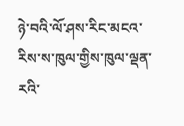ཉེ་བའི་ལོ་ཤས་རིང་མངའ་རིས་ས་ཁུལ་གྱིས་ཁུལ་ལྡན་རའི་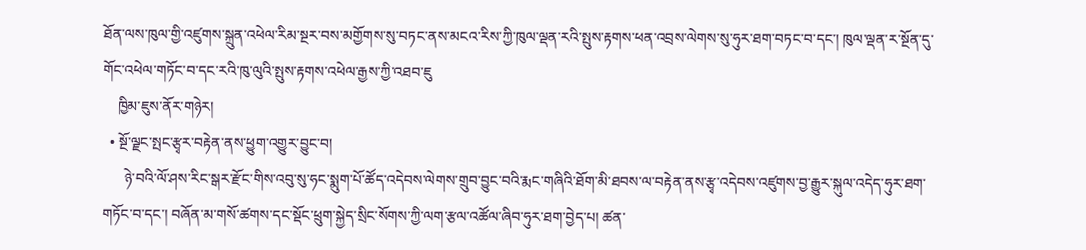ཐོན་ལས་ཁུལ་གྱི་འཛུགས་སྐྲུན་འཕེལ་རིམ་སྔར་བས་མགྱོགས་སུ་བཏང་ནས་མངའ་རིས་ཀྱི་ཁུལ་ལྡན་རའི་སྤུས་རྟགས་ཕན་འབྲས་ལེགས་སུ་ཧུར་ཐག་བཏང་བ་དང་། ཁུལ་ལྡན་ར་སྔོན་དུ་གོང་འཕེལ་གཏོང་བ་དང་རའི་ཁུ་ལུའི་སྤུས་རྟགས་འཕེལ་རྒྱས་ཀྱི་འཐབ་ཇུ
    ཁྱིམ་ཇུས་ནོར་གཉེར།
  • སྔོ་ལྗང་སྤང་རྩྭར་བརྟེན་ནས་ཕྱུག་འགྱུར་བྱུང་བ།
      ཉེ་བའི་ལོ་ཤས་རིང་སྒར་རྫོང་གིས་འབུ་སུ་ཧང་སྨུག་པོ་ཚོད་འདེབས་ལེགས་གྲུབ་བྱུང་བའི་རྨང་གཞིའི་ཐོག་མི་ཐབས་ལ་བརྟེན་ནས་རྩྭ་འདེབས་འཛུགས་བྱ་རྒྱུར་སྐུལ་འདེད་ཧུར་ཐག་གཏོང་བ་དང་། བཞོན་མ་གསོ་ཚགས་དང་སྡོང་ཕྲུག་སྐྱེད་སྲིང་སོགས་ཀྱི་ལག་རྩལ་འཚོལ་ཞིབ་ཧུར་ཐག་བྱེད་པ། ཚན་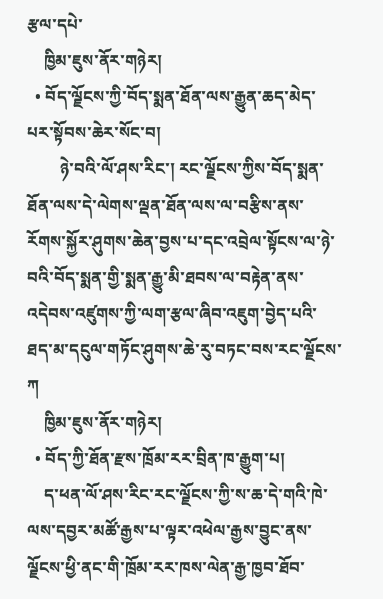རྩལ་དཔེ་
    ཁྱིམ་ཇུས་ནོར་གཉེར།
  • བོད་ལྗོངས་ཀྱི་བོད་སྨན་ཐོན་ལས་རྒྱུན་ཆད་མེད་པར་སྟོབས་ཆེར་སོང་བ།
        ཉེ་བའི་ལོ་ཤས་རིང་། རང་ལྗོངས་ཀྱིས་བོད་སྨན་ཐོན་ལས་དེ་ལེགས་ལྡན་ཐོན་ལས་ལ་བརྩིས་ནས་རོགས་སྐྱོར་ཤུགས་ཆེན་བྱས་པ་དང་འབྲེལ་སྟོངས་ལ་ཉེ་བའི་བོད་སྨན་གྱི་སྨན་རྒྱུ་མི་ཐབས་ལ་བརྟེན་ནས་འདེབས་འཛུགས་ཀྱི་ལག་རྩལ་ཞིབ་འཇུག་བྱེད་པའི་ཐད་མ་དངུལ་གཏོང་ཤུགས་ཆེ་རུ་བཏང་བས་རང་ལྗོངས་ཀ
    ཁྱིམ་ཇུས་ནོར་གཉེར།
  • བོད་ཀྱི་ཐོན་རྫས་ཁྲོམ་རར་བྲིན་ཁ་རྒྱུག་པ།
    ད་ཕན་ལོ་ཤས་རིང་རང་ལྗོངས་ཀྱི་ས་ཆ་དེ་གའི་ཁེ་ལས་དབྱར་མཚོ་རྒྱས་པ་ལྟར་འཕེལ་རྒྱས་བྱུང་ནས་ལྗོངས་ཕྱི་ནང་གི་ཁྲོམ་རར་ཁས་ལེན་རྒྱ་ཁྱབ་ཐོབ་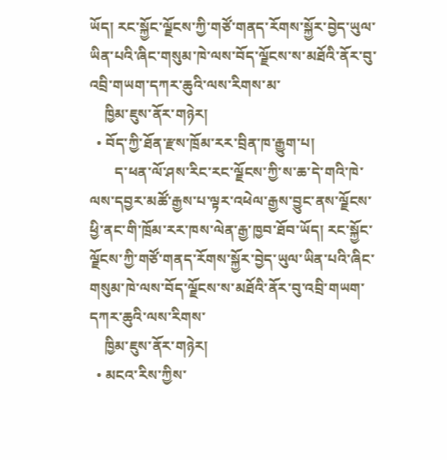ཡོད། རང་སྐྱོང་ལྗོངས་ཀྱི་གཙོ་གནད་རོགས་སྐྱོར་བྱེད་ཡུལ་ཡིན་པའི་ཞིང་གསུམ་ཁེ་ལས་བོད་ལྗོངས་ས་མཐོའི་ནོར་བུ་འབྲི་གཡག་དཀར་ཆུའི་ལས་རིགས་མ་
    ཁྱིམ་ཇུས་ནོར་གཉེར།
  • བོད་ཀྱི་ཐོན་རྫས་ཁྲོམ་རར་བྲིན་ཁ་རྒྱུག་པ།
       ད་ཕན་ལོ་ཤས་རིང་རང་ལྗོངས་ཀྱི་ས་ཆ་དེ་གའི་ཁེ་ལས་དབྱར་མཚོ་རྒྱས་པ་ལྟར་འཕེལ་རྒྱས་བྱུང་ནས་ལྗོངས་ཕྱི་ནང་གི་ཁྲོམ་རར་ཁས་ལེན་རྒྱ་ཁྱབ་ཐོབ་ཡོད། རང་སྐྱོང་ལྗོངས་ཀྱི་གཙོ་གནད་རོགས་སྐྱོར་བྱེད་ཡུལ་ཡིན་པའི་ཞིང་གསུམ་ཁེ་ལས་བོད་ལྗོངས་ས་མཐོའི་ནོར་བུ་འབྲི་གཡག་དཀར་ཆུའི་ལས་རིགས་
    ཁྱིམ་ཇུས་ནོར་གཉེར།
  • མངའ་རིས་ཀྱིས་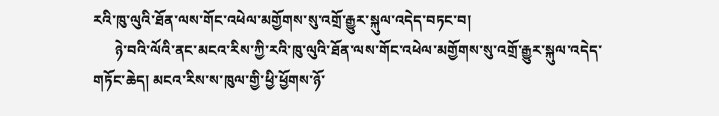རའི་ཁུ་ལུའི་ཐོན་ལས་གོང་འཕེལ་མགྱོགས་སུ་འགྲོ་རྒྱུར་སྐུལ་འདེད་བཏང་བ།
      ཉེ་བའི་ལོའི་ནང་མངའ་རིས་ཀྱི་རའི་ཁུ་ལུའི་ཐོན་ལས་གོང་འཕེལ་མགྱོགས་སུ་འགྲོ་རྒྱུར་སྐུལ་འདེད་གཏོང་ཆེད། མངའ་རིས་ས་ཁུལ་གྱི་ཕྱི་ཕྱོགས་ཉོ་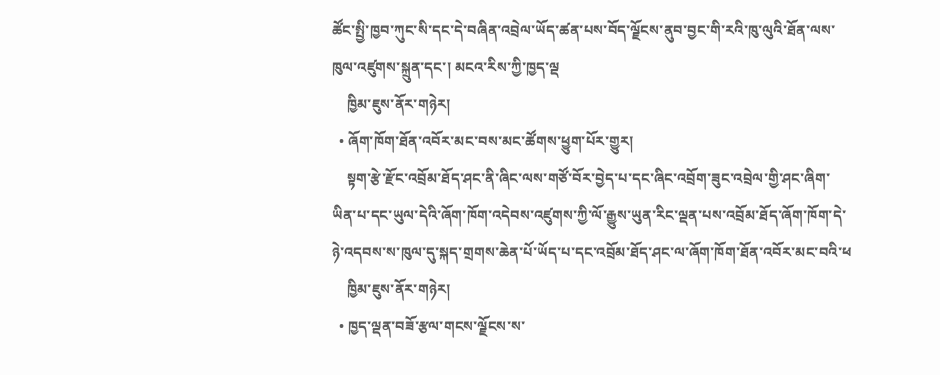ཚོང་སྤྱི་ཁྱབ་ཀུང་སི་དང་དེ་བཞིན་འབྲེལ་ཡོད་ཚན་པས་བོད་ལྗོངས་ནུབ་བྱང་གི་རའི་ཁུ་ལུའི་ཐོན་ལས་ཁུལ་འཛུགས་སྐྲུན་དང་། མངའ་རིས་ཀྱི་ཁྱད་ལྡ
    ཁྱིམ་ཇུས་ནོར་གཉེར།
  • ཞོག་ཁོག་ཐོན་འབོར་མང་བས་མང་ཚོགས་ཕྱུག་པོར་གྱུར།
    སྟག་རྩེ་རྫོང་འབྲོམ་ཐོད་ཤང་ནི་ཞིང་ལས་གཙོ་བོར་བྱེད་པ་དང་ཞིང་འབྲོག་ཟུང་འབྲེལ་གྱི་ཤང་ཞིག་ཡིན་པ་དང་ཡུལ་དེའི་ཞོག་ཁོག་འདེབས་འཛུགས་ཀྱི་ལོ་རྒྱུས་ཡུན་རིང་ལྡན་པས་འབྲོམ་ཐོད་ཞོག་ཁོག་དེ་ཉེ་འདབས་ས་ཁུལ་དུ་སྐད་གྲགས་ཆེན་པོ་ཡོད་པ་དང་འབྲོམ་ཐོད་ཤང་ལ་ཞོག་ཁོག་ཐོན་འབོར་མང་བའི་ཕ
    ཁྱིམ་ཇུས་ནོར་གཉེར།
  • ཁྱད་ལྡན་བཟོ་རྩལ་གངས་ལྗོངས་ས་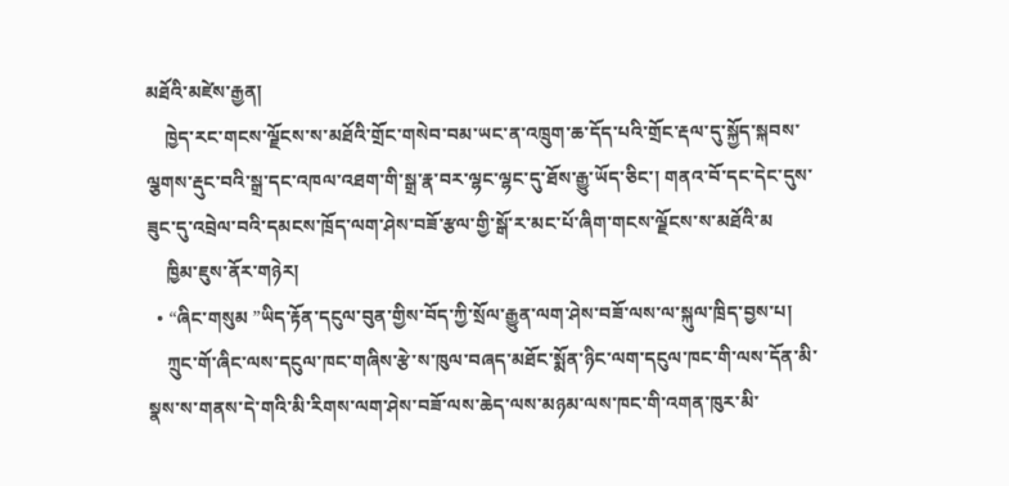མཐོའི་མཛེས་རྒྱན།
    ཁྱེད་རང་གངས་ལྗོངས་ས་མཐོའི་གྲོང་གསེབ་བམ་ཡང་ན་འཁྲུག་ཆ་དོད་པའི་གྲོང་རྡལ་དུ་སྐྱོད་སྐབས་ལྕགས་རྡུང་བའི་སྒྲ་དང་འཁལ་འཐག་གི་སྒྲ་རྣ་བར་ལྷང་ལྷང་དུ་ཐོས་རྒྱུ་ཡོད་ཅིང་། གནའ་བོ་དང་དེང་དུས་ཟུང་དུ་འབྲེལ་བའི་དམངས་ཁྲོད་ལག་ཤེས་བཟོ་རྩལ་གྱི་སྒོ་ར་མང་པོ་ཞིག་གངས་ལྗོངས་ས་མཐོའི་མ
    ཁྱིམ་ཇུས་ནོར་གཉེར།
  • “ཞིང་གསུམ ”ཡིད་རྟོན་དངུལ་བུན་གྱིས་བོད་ཀྱི་སྲོལ་རྒྱུན་ལག་ཤེས་བཟོ་ལས་ལ་སྐུལ་ཁྲིད་བྱས་པ།
    ཀྲུང་གོ་ཞིང་ལས་དངུལ་ཁང་གཞིས་རྩེ་ས་ཁུལ་བཞད་མཐོང་སྨོན་ཉིང་ལག་དངུལ་ཁང་གི་ལས་དོན་མི་སྣས་ས་གནས་དེ་གའི་མི་རིགས་ལག་ཤེས་བཟོ་ལས་ཆེད་ལས་མཉམ་ལས་ཁང་གི་འགན་ཁུར་མི་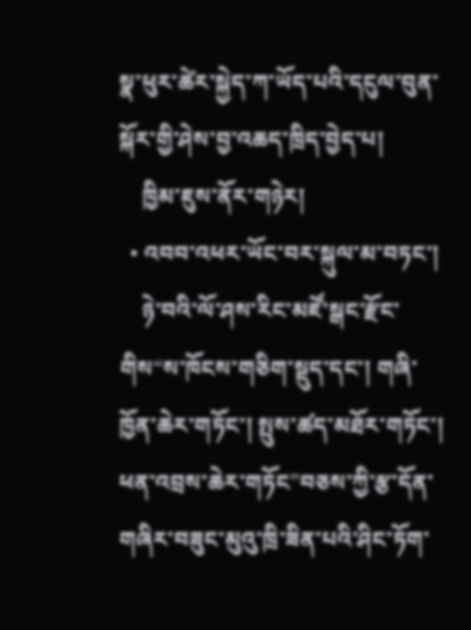སྣ་ཕུར་ཚེར་སྐྱེད་ཀ་ཡོད་པའི་དངུལ་བུན་སྐོར་གྱི་ཤེས་བྱ་འཆད་ཁྲིད་བྱེད་པ།
    ཁྱིམ་ཇུས་ནོར་གཉེར།
  • འབབ་འཕར་ཡོང་བར་སྐུལ་མ་བཏང་།
    ཉེ་བའི་ལོ་ཤས་རིང་མཛོ་སྒང་རྫོང་གིས“ས་ཁོངས་གཅིག་སྡུད་དང་། གཞི་ཁྱོན་ཆེར་གཏོང་། སྤུས་ཚད་མཐོར་གཏོང་། ཕན་འབྲས་ཆེར་གཏོང”བཅས་ཀྱི་རྩ་དོན་གཞིར་བཟུང་མུའུ་ཁྲི་ཟིན་པའི་ཤིང་ཏོག་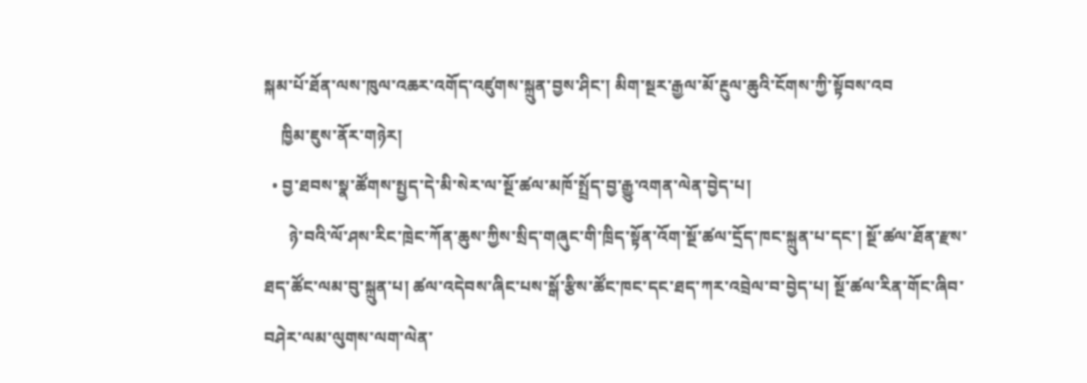སྐམ་པོ་ཐོན་ལས་ཁུལ་འཆར་འགོད་འཛུགས་སྐྲུན་བྱས་ཤིང་། མིག་སྔར་རྒྱལ་མོ་རྔུལ་ཆུའི་ངོགས་ཀྱི་སྟོབས་འབ
    ཁྱིམ་ཇུས་ནོར་གཉེར།
  • བྱ་ཐབས་སྣ་ཚོགས་སྤྱད་དེ་མི་སེར་ལ་སྔོ་ཚལ་མཁོ་སྤྲོད་བྱ་རྒྱུ་འགན་ལེན་བྱེད་པ།
      ཉེ་བའི་ལོ་ཤས་རིང་ཁྲེང་ཀོན་ཆུས་ཀྱིས་སྲིད་གཞུང་གི་ཁྲིད་སྟོན་འོག་སྔོ་ཚལ་དྲོད་ཁང་སྐྲུན་པ་དང་། སྔོ་ཚལ་ཐོན་རྫས་ཐད་ཚོང་ལམ་བུ་སྐྲུན་པ། ཚལ་འདེབས་ཞིང་པས་སྒོ་རྩིས་ཚོང་ཁང་དང་ཐད་ཀར་འབྲེལ་བ་བྱེད་པ། སྔོ་ཚལ་རིན་གོང་ཞིབ་བཤེར་ལམ་ལུགས་ལག་ལེན་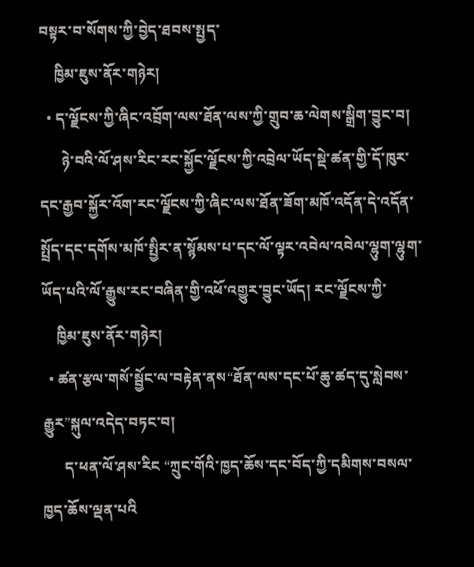བསྟར་བ་སོགས་ཀྱི་བྱེད་ཐབས་སྤྱད་
    ཁྱིམ་ཇུས་ནོར་གཉེར།
  • ད་ལྗོངས་ཀྱི་ཞིང་འབྲོག་ལས་ཐོན་ལས་ཀྱི་གྲུབ་ཆ་ལེགས་སྒྲིག་བྱུང་བ།
      ཉེ་བའི་ལོ་ཤས་རིང་རང་སྐྱོང་ལྗོངས་ཀྱི་འབྲེལ་ཡོད་སྡེ་ཚན་གྱི་དོ་ཁུར་དང་རྒྱབ་སྐྱོར་འོག་རང་ལྗོངས་ཀྱི་ཞིང་ལས་ཐོན་ཟོག་མཁོ་འདོན་དེ་འདོན་སྤྲོད་དང་དགོས་མཁོ་སྤྱིར་ན་སྙོམས་པ་དང་ལོ་ལྟར་འབེལ་འབེལ་ལྷུག་ལྷུག་ཡོད་པའི་ལོ་རྒྱུས་རང་བཞིན་གྱི་འཕོ་འགྱུར་བྱུང་ཡོད། རང་ལྗོངས་ཀྱི་
    ཁྱིམ་ཇུས་ནོར་གཉེར།
  • ཚན་རྩལ་གསོ་སྦྱོང་ལ་བརྟེན་ནས“ཐོན་ལས་དང་པོ་ཆུ་ཚད་དུ་སླེབས་རྒྱུར”སྐུལ་འདེད་བཏང་བ།
      ད་ཕན་ལོ་ཤས་རིང “ཀྲུང་གོའི་ཁྱད་ཆོས་དང་བོད་ཀྱི་དམིགས་བསལ་ཁྱད་ཆོས་ལྡན་པའི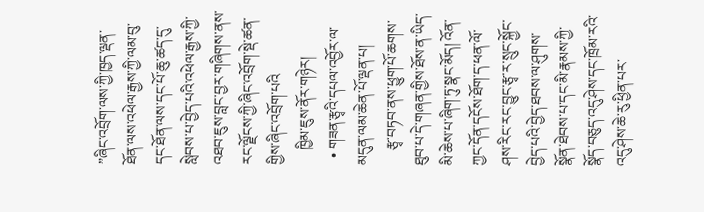”ཞིང་འབྲོག་ལས་ཀྱི་ཁྱད་ལྡན་ཐོན་ལས་འཕེལ་རྒྱས་ཀྱི་ལམ་བུ་དང་ཐོན་ལས་དང་པོ་ཆུ་ཚད་དུ་སླེབས་པ་བྱེད་པའི་འཕེལ་རྒྱས་ཀྱི་འཐབ་ཇུས་བླང་བྱར་གཞིགས་ནས་རང་ལྗོངས་ཀྱི་ཞིང་འབྲོག་སྡེ་ཚན་གྱིས་ཞིང་འབྲོག་པའི
    ཁྱིམ་ཇུས་ནོར་གཉེར།
  • གཟན་རྩྭའི་དཔལ་འབྱོར་ལ་མདུན་ལམ་ཆེན་པོ་ལྡན་པ།
    རྩྭ་བཏབ་ནས་ཕྱུག་པོ་ཆགས་ཐུབ་པ་དེ་གཞན་གྱིས་ཐོས་ན་ཡིད་མི་ཆེས་པ་ཞིག་ཏུ་སྣང་མོད། འོན་ཀྱང་དོན་དངོས་ཐོག་ད་ཕན་ལོ་ཤས་རིང་རང་བྱུང་རྩྭ་ར་སྲུང་སྐྱོང་བྱེད་པའི་བྱེད་ཐབས་ལ་ཤུགས་སྣོན་ཐེབས་པ་དང་མི་རྣམས་ཀྱི་སྣོད་བཅུད་འདུ་ཤེས་དང་ཁྲོམ་རའི་འདུ་ཤེས་ཆེ་རུ་ཕྱིན་པར་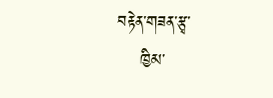བརྟེན་གཟན་རྩྭ་
    ཁྱིམ་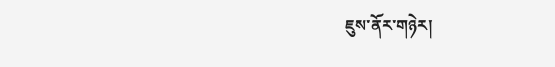ཇུས་ནོར་གཉེར།